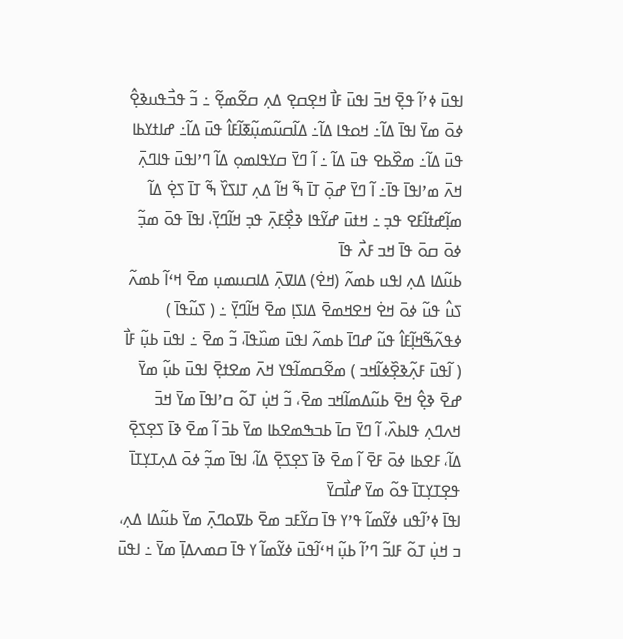ߊߟߎ߫ ߦߴߊ߬ ߟߐ߲߫ ߞߏ߫ ߊߟߎ߫ ߓߊ߯ ߞߐ߲ߛߐ߲ ߡߍ߲ ߛߐ߬ߘߐ߲߬ ߸ ߏ߬ ߟߏ߯ߟߎߢߐ߲߮ ߦߋ߫ ߘߌ߫ ߊߟߊ߫ ߡߊ߬߸ ߞߋߟߊ ߡߊ߬߸ ߡߊ߬ߛߎ߬ߘߎ߲߬ߧߊ߬ߓߊ߮ ߟߎ߫ ߡߊ߬߸ ߝߊߙߌߕߊ ߟߎ߫ ߡߊ߬߸ ߘߐ߰ߕߐ ߟߎ߫ ߡߊ߬ ߸ ߊ߬ ߣߌ߫ ߛߌߟߊߘߋ߲ ߡߊ߬ ߣߴߊߟߎ߫ ߟߊߣߍ߲߫ ߞߍ߫ ߘߴߊߟߊ߫ ߟߊ߫߸ ߊ߬ ߣߌ߫ ߝߋ߲߫ ߠߊ߫ ߒ߬ ߞߊ߬ ߡߍ߲ ߠߊߖߌ߰ ߒ߬ ߠߊ߫ ߖߐ߲߭ ߡߊ߬ ߘߊ߲߬ߝߙߊ߬ߓߐ ߟߏ߲ ߸ ߞߙߎ߫ ߝߌ߬ߟߊ ߢߐ߲߯ߓߍ߲߫ ߟߏ߲ ߞߊ߬ߣߌ߲߫، ߊߟߊ߫ ߟߋ߫ ߘߏ߲߬ ߦߋ߫ ߛߋ߫ ߟߊ߫ ߞߏ ߓߍ߯ ߟߊ߫
ߕߎ߬ߡߊ ߡߍ߲ ߊߟߎ ߕߘߍ߬ (ߞߐ߭) ߡߊߜߍ߲߫ ߡߊߛߎߘߎ߲ ߘߐ߫ ߞߵߊ߬ ߕߘߍ߬ ߖߎ߮ ߟߎ߬ ߦߋ߫ ߞߐ߭ ߞߐߞߘߐ߫ ߡߊߖߊ߲ ߘߐ߫ ߞߊ߬ߣߌ߲߫ ߸ ( ߖߎ߬ߟߊ߫ ) ߦߟߍ߬ߒ߬ߞߊ߲߬ߓߊ߮ ߟߎ߬ ߝߣߊ߫ ߕߘߍ߬ ߊߟߎ߫ ߘߎ߰ߟߊ߫، ߏ߬ ߘߐ߫ ߸ ߊߟߎ߫ ߕߎ߲߬ ߓߊ߯ ( ߊ߬ߟߎ߫ ߓߍ߲߬ߢߐ߲߰ߦߊ߬ߞߏ ) ߘߐ߬ߛߘߊ߬ߟߌ ߞߍ߫ ߘߐߙߐ߲߫ ߊߟߎ߫ ߕߎ߲߬ ߘߌ߫ ߝߐ߫ ߢߐ߲߮ ߞߐ߫ ߕߎ߬ߡߘߊ߬ߞߏ ߘߐ߫، ߏ߬ ߞߎ߲߭ ߠߋ߬ ߛߴߊߟߊ߫ ߘߌ߫ ߞߏ߫ ߞߍߣߍ߲ ߟߊߕߍ߰، ߊ߬ ߣߌ߫ ߛߊ߫ ߕߏߒߘߐߕߊ ߘߌ߫ ߕߏ߫ ߊ߬ ߘߐ߫ ߢߊ߫ ߖߐ߲ߖߐ߲߫ ߡߊ߬، ߓߐߕߊ ߦߋ߫ ߓߐ߫ ߊ߬ ߘߐ߫ ߢߊ߫ ߖߐ߲ߖߐ߲߫ ߡߊ߬، ߊߟߊ߫ ߘߏ߲߬ ߦߋ߫ ߡߍ߲ߠߌ߲ߠߊ߫ ߟߐ߲ߠߌ߲ߠߊ߫ ߟߋ߬ ߘߌ߫ ߝߊ߯ߛߌ߫
ߊߟߊ߫ ߦߴߊ߬ߟߎ ߦߌ߬ߘߊ߬ ߟߴߌ ߟߊ߫ ߛߌ߬ߓߏ ߘߐ߫ ߕߜߋߣߍ߲߫ ߘߌ߫ ߕߎ߬ߡߊ ߡߍ߲، ߏ ߞߎ߲߭ ߠߋ߬ ߓߊߏ߬ ߣߴߊ߬ ߕߎ߲߬ ߞߵߊ߬ߟߎ߫ ߦߌ߬ߘߊ߬ ߌ ߟߊ߫ ߛߘߍߡߊ߲߫ ߘߌ߫ ߸ ߊߟߎ߫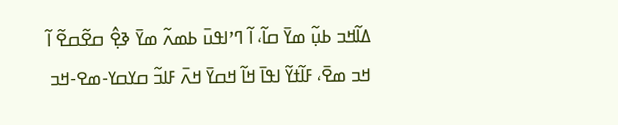ߡߊ߬ߞߏ ߕߎ߲߬ ߘߌ߫ ߛߊ߬، ߊ߬ ߣߴߊߟߎ߫ ߕߘߍ߬ ߘߌ߫ ߢߐ߲߮ ߛߐ߬ߛߐ߬ ߊ߬ ߞߏ ߘߐ߫، ߓߊ߬ߙߌ߬ ߊߟߊ߫ ߞߊ߬ ߞߛߌ߫ ߞߍ߫ ߓߊߏ߬ ߛߌߛߌ-ߘߐ-ߞߏ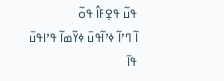ߟߎ߬ ߟߐ߲ߓߊ߮ ߟߋ߬
ߊ߬ ߣߴߊ߬ ߦߴߊ߬ߟߎ߫ ߦߌ߬ߘߊ߬ ߟߴߊߟߎ߫ ߟߊ߫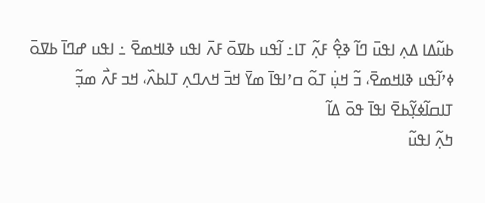ߕߎ߬ߡߊ ߡߍ߲ ߊߟߎ߫ ߣߊ߬ ߢߐ߲߮ ߓߍ߲߬ ߠߊ߸ ߊ߬ߟߎ ߕߜߋ߫ ߓߍ߫ ߊߟߎ ߢߊߞߘߐ߫ ߸ ߊߟߎ ߝߣߊ߫ ߕߜߋ߫ ߦߴߊ߬ߟߎ ߢߊߞߘߐ߫، ߏ߬ ߞߎ߲߭ ߠߋ߬ ߛߴߊߟߊ߫ ߘߌ߫ ߞߏ߫ ߞߍߣߍ߲ ߠߊߕߍ߰، ߞߏ ߓߍ߯ ߘߏ߲߬ ߠߊߛߊ߬ߦߌ߲߬ߕߐ߫ ߊߟߊ߫ ߟߋ߫ ߡߊ߬
ߤߍ߲߬ ߊߟߎ߬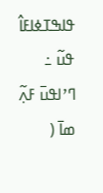ߟߊߒߠߦߊߓߊ߮ ߟߎ߬ ߸ ߣߴߊߟߎ߫ ߓߍ߲߬ ߘߊ߫ (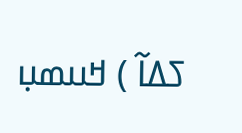ߖߡߊ߬ ) ߞߎߘߎ߲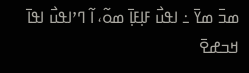ߘߏ߫ ߘߌ߫ ߸ ߊߟߎ߯ ߓߊ߲ߓߊ߲߫ ߘߋ߬، ߊ߬ ߣߴߊߟߎ߯ ߊߟߊ߫ ߞߏߝߐ߫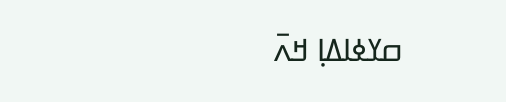ߛߌߦߊߡߊ߲ ߞߍ߫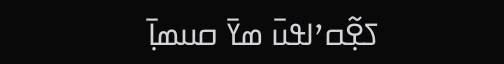ߖߐ߲߬ߛߴߊߟߎ߫ ߘߌ߫ ߛߎߘߊ߲߫